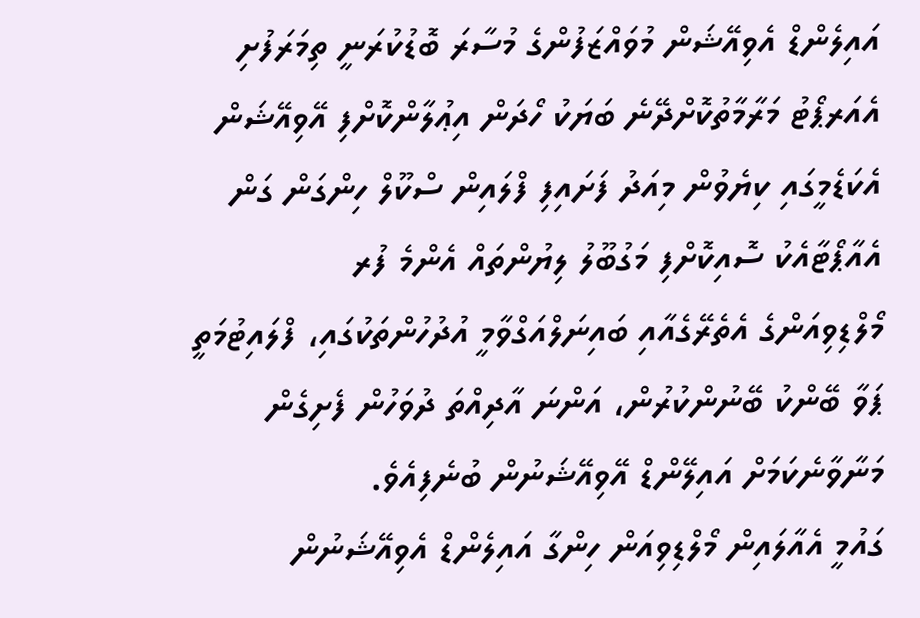އައިލެންޑް އެވިއޭޝަން މުވައްޒަފުންގެ މުސާރަ ބޮޑުކުރަނީ ތިމަރަފުށި އެއަރޕޯޓު މަރާމާތުކޮށްދޭނެ ބަޔަކު ހޯދަން އިޢުލާންކޮށްފި އޭވިއޭޝަން އެކަޑެމީގައި ކިޔެވުން މިއަދު ފަށައިފި ފްލައިން ސްކޫލް ހިންގަން ގަން އެއާޕޯޓާއެކު ސޮއިކޮށްފި މަގުބޫލު ލިޔުންތައް އެންމެ ފުރ
މޯލްޑިވިއަންގެ އެތެރޭގެއާއި ބައިނަލްއަގްވާމީ އުދުހުންތަކުގައި، ފްލައިޓުމަތީ ޕަވާ ބޭންކު ބޭނުންކުރުން، އަންނަ އާދިއްތަ ދުވަހުން ފެށިގެން މަނާވާނެކަމަށް އައިލޭންޑް އޭވިއޭޝަނުން ބުނެފިއެވެ.
ގައުމީ އެއާލައިން މޯލްޑިވިއަން ހިންގާ އައިލެންޑް އެވިއޭޝަނުން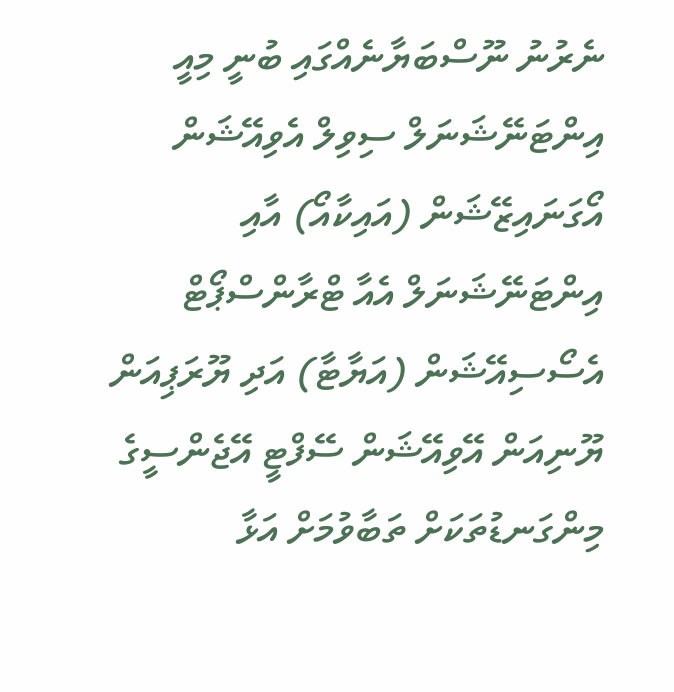ނެރުނު ނޫސްބަޔާނެއްގައި ބުނީ މިއީ އިންޓަނޭޝަނަލް ސިވިލް އެވިއޭޝަން އޯގަނައިޒޭޝަން (އައިކާއޯ) އާއި އިންޓަނޭޝަނަލް އެއާ ޓްރާންސްޕޯޓް އެސޯސިއޭޝަން (އަޔާޓާ) އަދި ޔޫރަޕިއަން ޔޫނިއަން އޭވިއޭޝަން ސޭފްޓީ އޭޖެންސީގެ މިންގަނޑުތަކަށް ތަބާވުމަށް އަޅާ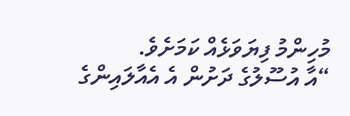މުހިންމު ފިޔަވަޅެއް ކަމަށެވެ.
“އާ އުސޫލުގެ ދަށުން އެ އެއާލައިންގެ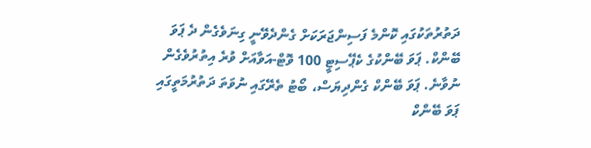ދަތުރުތަކުގައި ކޮންމެ ފަސިންޖަރަކަށް ގެންދެވޭނީ ގިނަވެގެން ދެ ޕަވަ ބޭންކް. ޕަވަ ބޭންކުގެ ކެޕޭސިޓީ 100 ވޮޓް-އަވާއަށް ވުރެ އިތުރުވެގެން ނުވާނެ. ޕަވަ ބޭންކް ގެންދިޔަސް، ބޯޓު ތެރޭގައި ނުވަތަ ދަތުރުމަތީގައި ޕަވަ ބޭންކް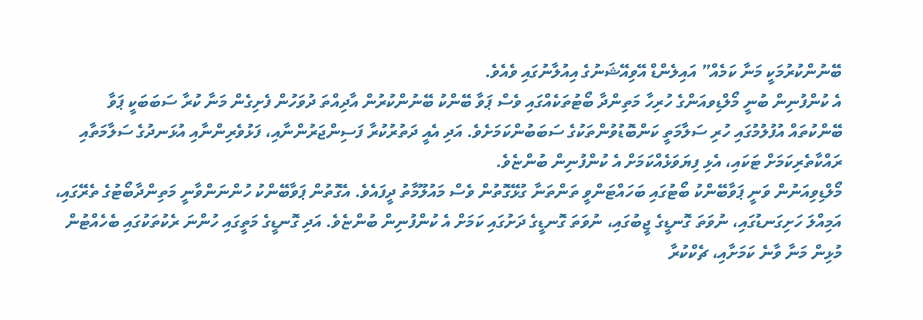ބޭނުންކުރުމަކީ މަނާ ކަމެއް” އައިލެންޑް އޭވިއޭޝަނުގެ އިއުލާނުގައި ވެއެވެ.
އެ ކުންފުނިން ބުނީ މޯލްޑިވއަންގެ ހުރިހާ މަތިންދާ ބޯޓުތަކެއްގައި ވެސް ޕަވާ ބޭންކު ބޭނުންކުރުން އާދިއްތަ ދުވަހުން ފެށިގެން މަނާ ކުރާ ސަބަބަކީ ޕަވާ ބޭންކުތައް އުފުލުމުގައި ހުރި ސަލާމަތީ ކަންބޮޑުވުންތަކުގެ ސަބަބުންކަމަށެވެ. އަދި އެއީ ދަތުރުކުރާ ފަސިންޖަރުންނާއި، ފަޅުވެރިންނާއި އުޅަނދުގެ ސަލާމަތާއި ރައްކާތެރިކަމަށް ޓަކައި، އެޅި ފިޔަވަޅެއްކަމަށް އެ ކުންފުނިން ބުންޏެވެ.
މޯލްޑިވިއަނުން ވަނީ ޕަވާބޭންކު ބޯޓުގައި ބަހައްޓަންވީ ތަންތަނާ ގުޅޭގޮތުން ވެސް މައުލޫމާތު ދީފައެވެ. އެގޮތުން ޕަވާބޭންކު ހުންނަންވާނީ މަތިންދާބޯޓުގެ ތެރޭގައި، އަމިއްލަ ހަށިގަނޑުގައި، ނުވަތަ ގޮނޑީގެ ޖީބުގައި، ނުވަތަ ގޮނޑީގެ ދަށުގައި ކަމަށް އެ ކުންފުނިން ބުންޏެވެ. އަދި ގޮނޑީގެ މަތީގައި ހުންނަ ރެކުތަކުގައި ބެހެއްޓުން މުޅިން މަނާ ވާނެ ކަމަށާއި، ޗެކްކުރާ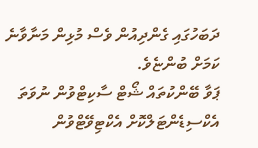ދަބަހުގައި ގެންދިއުން ވެސް މުޅިން މަނާވާނެ ކަމަށް ބުންޏެވެ.
ޕަވާ ބޭންކުތައް ޝޯޓް ސާކިޓްވުން ނުވަތަ އެކްސިޑެންޓަލްކޮށް އެކްޓިވޭޓްވުން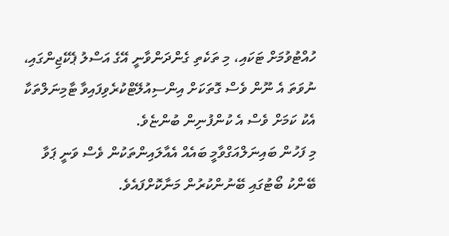ހުއްޓުވުމަށް ޓަކައި، މި ތަކެތި ގެންދަންވާނީ އޭގެ އަސްލު ޕެކޭޖިންގައި، ނުވަތަ އެ ނޫން ވެސް ގޮތަކަށް އިންސިއުލޭޓްކުރެވިފައިވާ ޓާމިނަލްތަކާ އެކު ކަމަށް ވެސް އެ ކުންފުނިން ބުންޏެވެ.
މި ފަހުން ބައިނަލްއަގްވާމީ ބައެއް އެއާލައިންތަކުން ވެސް ވަނީ ޕަވާ ބޭންކު ބޯޓުގައި ބޭނުންކުރުން މަނާކޮށްފައެވެ.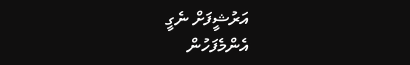އަރުޝީފަށް ނެގީ
އެންމެފަހުން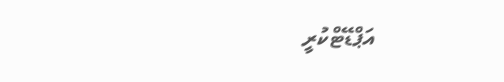އަޕްޑޭޓްކުރީ